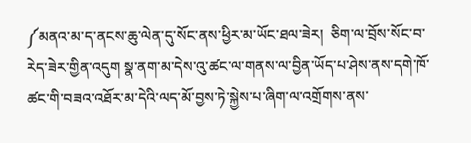༼མནའ་མ་ད་ནངས་ཆུ་ལེན་དུ་སོང་ནས་ཕྱིར་མ་ཡོང་ཐལ་ཟེར།  ཅིག་ལ་བྲོས་སོང་བ་རེད་ཟེར་གྱིན་འདུག སྣ་ནག་མ་དེས་འུ་ཚང་ལ་གནས་ལ་བྱིན་ཡོད་པ་ཤེས་ནས་དགེ་ཁོ་ཚང་གི་བཟའ་འཐོར་མ་དེའི་ལད་མོ་བྱས་ཏེ་སྐྱེས་པ་ཞིག་ལ་འགྲོགས་ནས་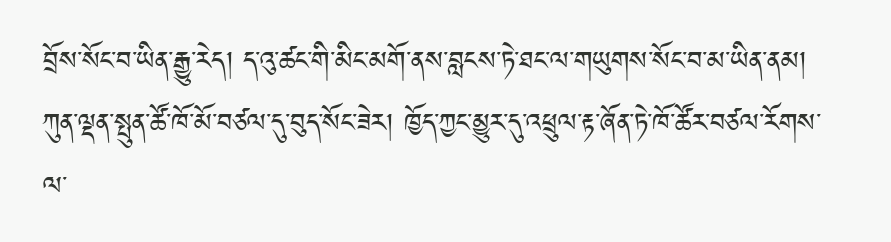བྲོས་སོང་བ་ཡིན་རྒྱུ་རེད། ད་འུ་ཚང་གི་མིང་མགོ་ནས་བླངས་ཏེ་ཐང་ལ་གཡུགས་སོང་བ་མ་ཡིན་ནམ། ཀུན་ལྡན་སྤུན་ཚོ་ཁོ་མོ་བཙལ་དུ་བུད་སོང་ཟེར། ཁྱོད་ཀྱང་མྱུར་དུ་འཕྲུལ་རྟ་ཞོན་ཏེ་ཁོ་ཚོར་བཙལ་རོགས་ལ་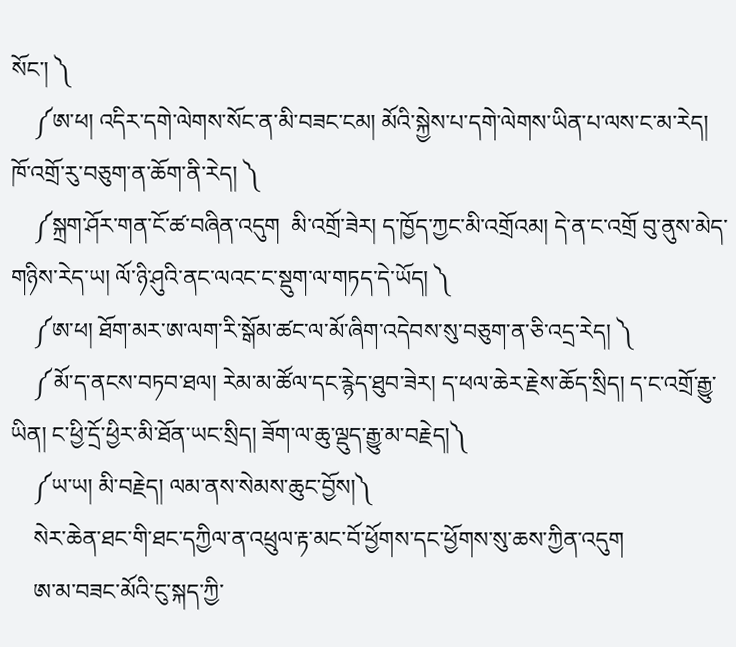སོང་། ༽
    ༼ཨ་ཕ། འདིར་དགེ་ལེགས་སོང་ན་མི་བཟང་ངམ། མོའི་སྐྱེས་པ་དགེ་ལེགས་ཡིན་པ་ལས་ང་མ་རེད། ཁོ་འགྲོ་རུ་བཅུག་ན་ཆོག་ནི་རེད། ༽
    ༼སྐྲག་ཤོར་གན་ངོ་ཚ་བཞིན་འདུག  མི་འགྲོ་ཟེར། ད་ཁྱོད་ཀྱང་མི་འགྲོའམ། དེ་ན་ང་འགྲོ བུ་ནུས་མེད་གཉིས་རེད་ཡ། ལོ་ཉི་ཤུའི་ནང་ལའང་ང་སྡུག་ལ་གཏད་དེ་ཡོད། ༽
    ༼ཨ་ཕ། ཐོག་མར་ཨ་ལག་རི་སྒོམ་ཚང་ལ་མོ་ཞིག་འདེབས་སུ་བཅུག་ན་ཅི་འདྲ་རེད། ༽
    ༼མོ་ད་ནངས་བཏབ་ཐལ། རེམ་མ་ཚོལ་དང་རྙེད་ཐུབ་ཟེར། ད་ཕལ་ཆེར་རྗེས་ཆོད་སྲིད། ད་ང་འགྲོ་རྒྱུ་ཡིན། ང་ཕྱི་དྲོ་ཕྱིར་མི་ཐོན་ཡང་སྲིད། ཟོག་ལ་ཆུ་ལྡུད་རྒྱུ་མ་བརྗེད།༽
    ༼ཡ་ཡ། མི་བརྗེད། ལམ་ནས་སེམས་ཆུང་བྱོས།༽
    སེར་ཆེན་ཐང་གི་ཐང་དཀྱིལ་ན་འཕྲུལ་རྟ་མང་བོ་ཕྱོགས་དང་ཕྱོགས་སུ་ཆས་ཀྱིན་འདུག
    ཨ་མ་བཟང་མོའི་ངུ་སྐད་ཀྱི་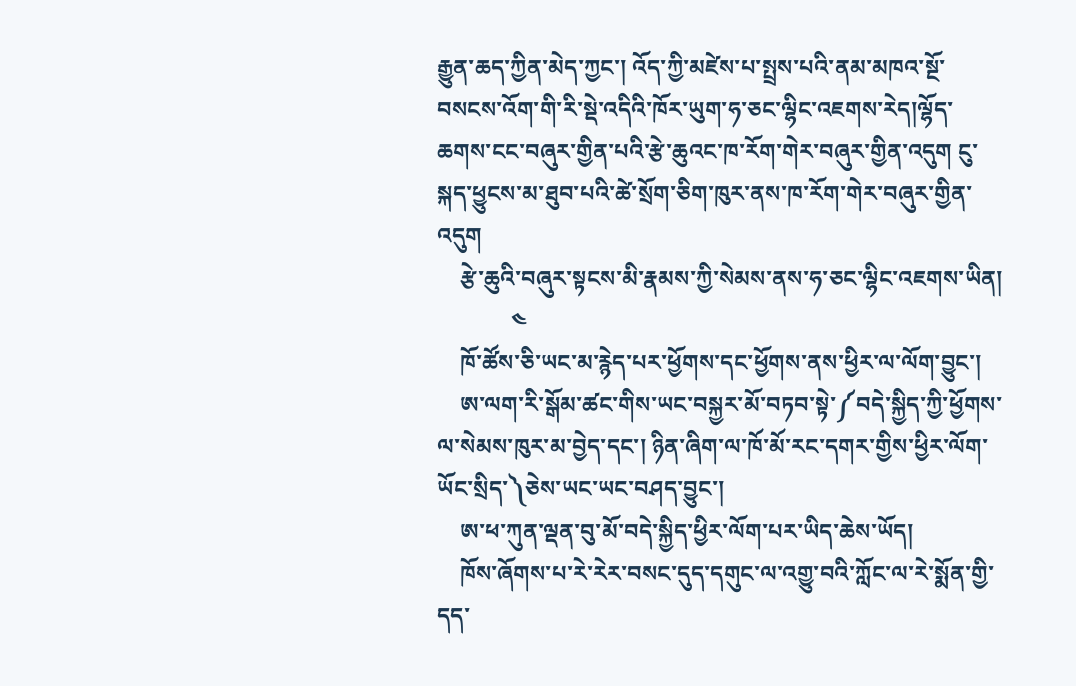རྒྱུན་ཆད་ཀྱིན་མེད་ཀྱང་། འོད་ཀྱི་མཛེས་པ་སྤྲས་པའི་ནམ་མཁའ་སྔོ་བསངས་འོག་གི་རི་སྡེ་འདིའི་ཁོར་ཡུག་ཧ་ཅང་ལྷིང་འཇགས་རེད།ལྷོད་ཆགས་ངང་བཞུར་གྱིན་པའི་རྩེ་ཆུའང་ཁ་རོག་གེར་བཞུར་གྱིན་འདུག ངུ་སྐད་ཕྱུངས་མ་ཐུབ་པའི་ཚེ་སྲོག་ཅིག་ཁུར་ནས་ཁ་རོག་གེར་བཞུར་གྱིན་འདུག
    རྩེ་ཆུའི་བཞུར་སྟངས་མི་རྣམས་ཀྱི་སེམས་ནས་ཧ་ཅང་ལྷིང་འཇགས་ཡིན།
             ༤
    ཁོ་ཚོས་ཅི་ཡང་མ་རྙེད་པར་ཕྱོགས་དང་ཕྱོགས་ནས་ཕྱིར་ལ་ལོག་བྱུང་།
    ཨ་ལག་རི་སྒོམ་ཚང་གིས་ཡང་བསྐྱར་མོ་བཏབ་སྟེ་༼བདེ་སྐྱིད་ཀྱི་ཕྱོགས་ལ་སེམས་ཁུར་མ་བྱེད་དང་། ཉིན་ཞིག་ལ་ཁོ་མོ་རང་དགར་གྱིས་ཕྱིར་ལོག་ཡོང་སྲིད་༽ཅེས་ཡང་ཡང་བཤད་བྱུང་།
    ཨ་ཕ་ཀུན་ལྡན་བུ་མོ་བདེ་སྐྱིད་ཕྱིར་ལོག་པར་ཡིད་ཆེས་ཡོད།
    ཁོས་ཞོགས་པ་རེ་རེར་བསང་དུད་དགུང་ལ་འགྱུ་བའི་ཀློང་ལ་རེ་སྨོན་གྱི་དད་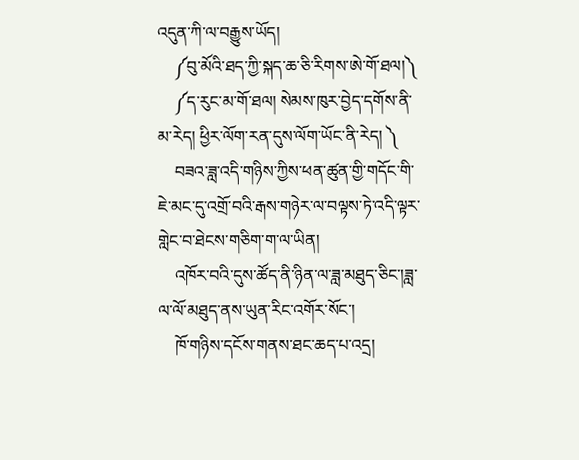འདུན་ཀི་ལ་བརྒྱུས་ཡོད།
    ༼བུ་མོའི་ཐད་ཀྱི་སྐད་ཆ་ཅི་རིགས་ཨེ་གོ་ཐལ།༽
    ༼ད་རུང་མ་གོ་ཐལ། སེམས་ཁུར་བྱེད་དགོས་ནི་མ་རེད། ཕྱིར་ལོག་རན་དུས་ལོག་ཡོང་ནི་རེད། ༽
    བཟའ་ཟླ་འདི་གཉིས་ཀྱིས་ཕན་ཚུན་གྱི་གདོང་གི་ཇེ་མང་དུ་འགྲོ་བའི་རྒས་གཉེར་ལ་བལྟས་ཏེ་འདི་ལྟར་གླེང་བ་ཐེངས་གཅིག་ག་ལ་ཡིན།
    འཁོར་བའི་དུས་ཚོད་ནི་ཉིན་ལ་ཟླ་མཐུད་ཅིང་།ཟླ་ལ་ལོ་མཐུད་ནས་ཡུན་རིང་འགོར་སོང་།
    ཁོ་གཉིས་དངོས་གནས་ཐང་ཆད་པ་འདྲ།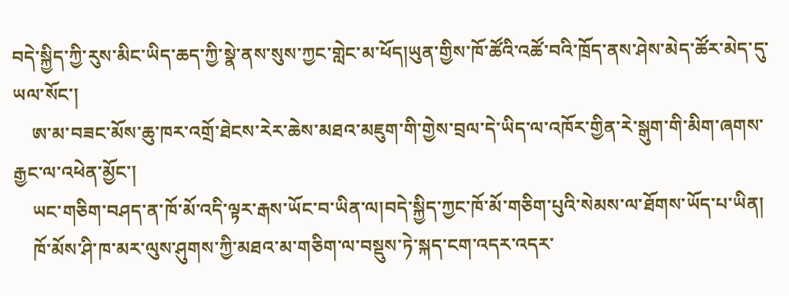བདེ་སྐྱིད་ཀྱི་རུས་མིང་ཡིད་ཆད་ཀྱི་སྣེ་ནས་སུས་ཀྱང་གླེང་མ་ཕོད།ཡུན་གྱིས་ཁོ་ཚོའི་འཚོ་བའི་ཁྲོད་ནས་ཤེས་མེད་ཚོར་མེད་དུ་ཡལ་སོང་།
    ཨ་མ་བཟང་མོས་ཆུ་ཁར་འགྲོ་ཐེངས་རེར་ཆེས་མཐའ་མཇུག་གི་གྱེས་བྲལ་དེ་ཡིད་ལ་འཁོར་གྱིན་རེ་སྒུག་གི་མིག་ཞགས་རྒྱང་ལ་འཕེན་མྱོང་།
    ཡང་གཅིག་བཤད་ན་ཁོ་མོ་འདི་ལྟར་རྒས་ཡོང་བ་ཡིན་ལ།བདེ་སྐྱིད་ཀྱང་ཁོ་མོ་གཅིག་པུའི་སེམས་ལ་ཐོགས་ཡོད་པ་ཡིན།
    ཁོ་མོས་ཤི་ཁ་མར་ལུས་ཤུགས་ཀྱི་མཐའ་མ་གཅིག་ལ་བསྡུས་ཏེ་སྐད་ངག་འདར་འདར་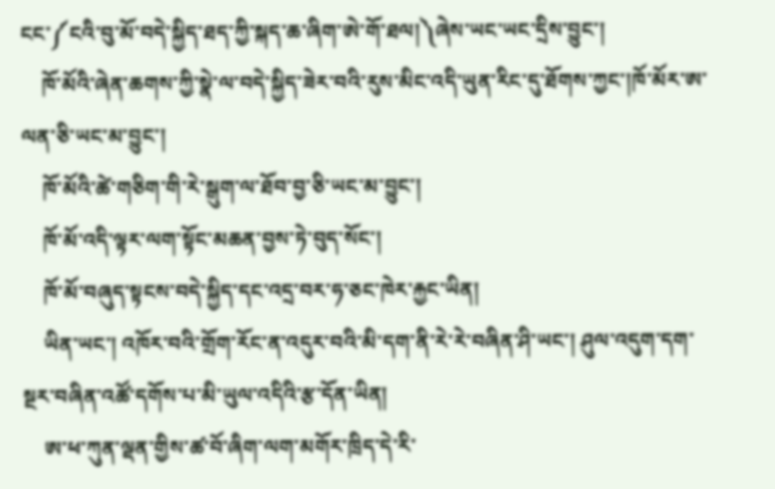ངང་༼ངའི་བུ་མོ་བདེ་སྐྱིད་ཐད་ཀྱི་སྐད་ཆ་ཞིག་ཨེ་གོ་ཐལ།༽ཞེས་ཡང་ཡང་དྲིས་བྱུང་།
    ཁོ་མོའི་ཞེན་ཆགས་ཀྱི་སྣེ་ལ་བདེ་སྐྱིད་ཟེར་བའི་རུས་མིང་འདི་ཡུན་རིང་དུ་ཐོགས་ཀྱང་།ཁོ་མོར་ཨ་ལན་ཅི་ཡང་མ་བྱུང་།
    ཁོ་མོའི་ཚེ་གཅིག་གི་རེ་སྒུག་ལ་ཐོབ་བྱ་ཅི་ཡང་མ་བྱུང་།
    ཁོ་མོ་འདི་ལྟར་ལག་སྟོང་མཆན་བྱས་ཏེ་བུད་སོང་།
    ཁོ་མོ་བཞུད་སྟངས་བདེ་སྐྱིད་དང་འདྲ་བར་ཧ་ཅང་ཁེར་རྐྱང་ཡིན།
    ཡིན་ཡང་། འཁོར་བའི་གྲོག་རོང་ན་འདུར་བའི་མི་དག་ནི་རེ་རེ་བཞིན་ཤི་ཡང་། ཤུལ་འདུག་དག་སྔར་བཞིན་འཚོ་དགོས་པ་མི་ཡུལ་འདིའི་རྩ་དོན་ཡིན།
    ཨ་ཕ་ཀུན་ལྡན་གྱིས་ཚ་བོ་ཞིག་ལག་མགོར་ཁྲིད་དེ་རི་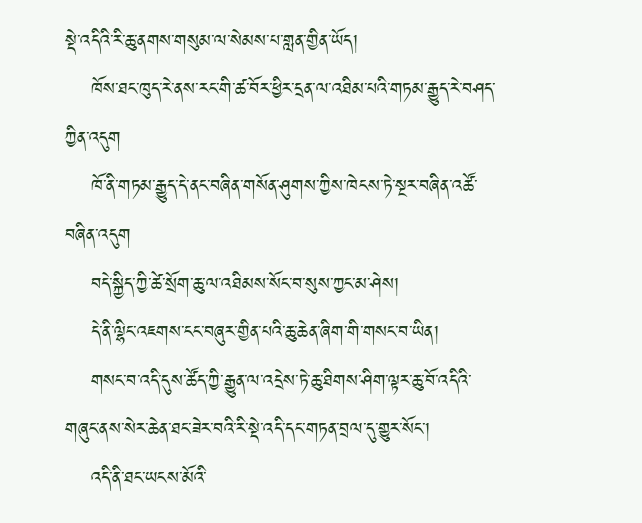སྡེ་འདིའི་རི་ཆུ་ནགས་གསུམ་ལ་སེམས་པ་གླན་གྱིན་ཡོད།
    ཁོས་ཐང་ཁུད་རེ་ནས་རང་གི་ཚ་བོར་ཕྱིར་དྲན་ལ་འཐིམ་པའི་གཏམ་རྒྱུད་རེ་བཤད་ཀྱིན་འདུག
    ཁོ་ནི་གཏམ་རྒྱུད་དེ་ནང་བཞིན་གསོན་ཤུགས་ཀྱིས་ཁེངས་ཏེ་སྔར་བཞིན་འཚོ་བཞིན་འདུག
    བདེ་སྐྱིད་ཀྱི་ཚེ་སྲོག་ཆུ་ལ་འཐིམས་སོང་བ་སུས་ཀྱང་མ་ཤེས།
    དེ་ནི་ལྷིང་འཇགས་ངང་བཞུར་གྱིན་པའི་ཆུ་ཆེན་ཞིག་གི་གསང་བ་ཡིན།
    གསང་བ་འདི་དུས་ཚོད་ཀྱི་རྒྱུན་ལ་འདྲེས་ཏེ་ཆུ་ཐིགས་ཤིག་ལྟར་ཆུ་བོ་འདིའི་གཞུང་ནས་སེར་ཆེན་ཐང་ཟེར་བའི་རི་སྡེ་འདི་དང་གཏན་བྲལ་དུ་གྱུར་སོང་།
    འདི་ནི་ཐང་ཡངས་མོའི་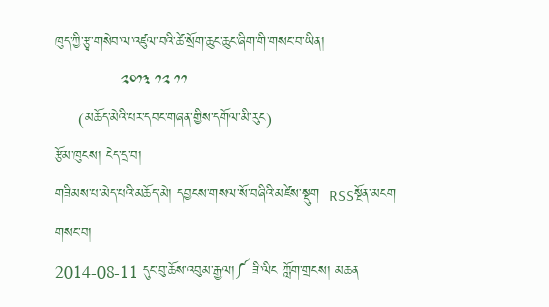ཁུད་ཀྱི་རྩྭ་གསེབ་ལ་འཛུལ་བའི་ཚེ་སྲོག་ཆུང་ཆུང་ཞིག་གི་གསང་བ་ཡིན།
              ༢༠༡༣ ༡༢ ༡༡
     (མཆོད་མེའི་པར་དབང་གཞན་གྱིས་དགོལ་མི་རུང)
རྩོམ་ཁུངས། ངེད་དྲ་བ།
གཟིམས་པ་མེད་པའི་མཆོད་མེ། དབྱངས་གསལ་སོ་བཞིའི་མཛེས་སྡུག  RSSསྔོན་མངག
གསང་བ།
2014-08-11 དུང་བུ་ཆོས་འབུམ་རྒྱལ།༼ ཟི་ལིང ཀློག་གྲངས། མཆན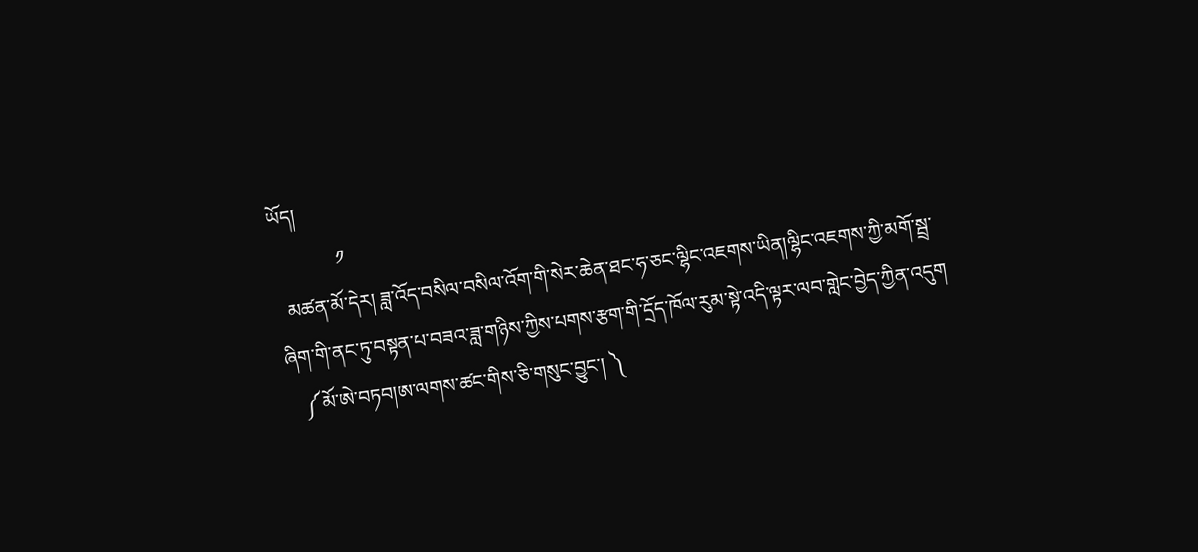ཡོད།
             ༡
  མཚན་མོ་དེར། ཟླ་འོད་བསིལ་བསིལ་འོག་གི་སེར་ཆེན་ཐང་ཧ་ཅང་ལྷིང་འཇགས་ཡིན།ལྷིང་འཇགས་ཀྱི་མགོ་སྦྲ་ཞིག་གི་ནང་ཏུ་བསྟན་པ་བཟའ་ཟླ་གཉིས་ཀྱིས་པགས་རྩག་གི་དྲོད་ཁོལ་རུམ་སྟེ་འདི་ལྟར་ལབ་གླེང་བྱེད་ཀྱིན་འདུག
   ༼མོ་ཨེ་བཏབ།ཨ་ལགས་ཚང་གིས་ཅི་གསུང་བྱུང་། ༽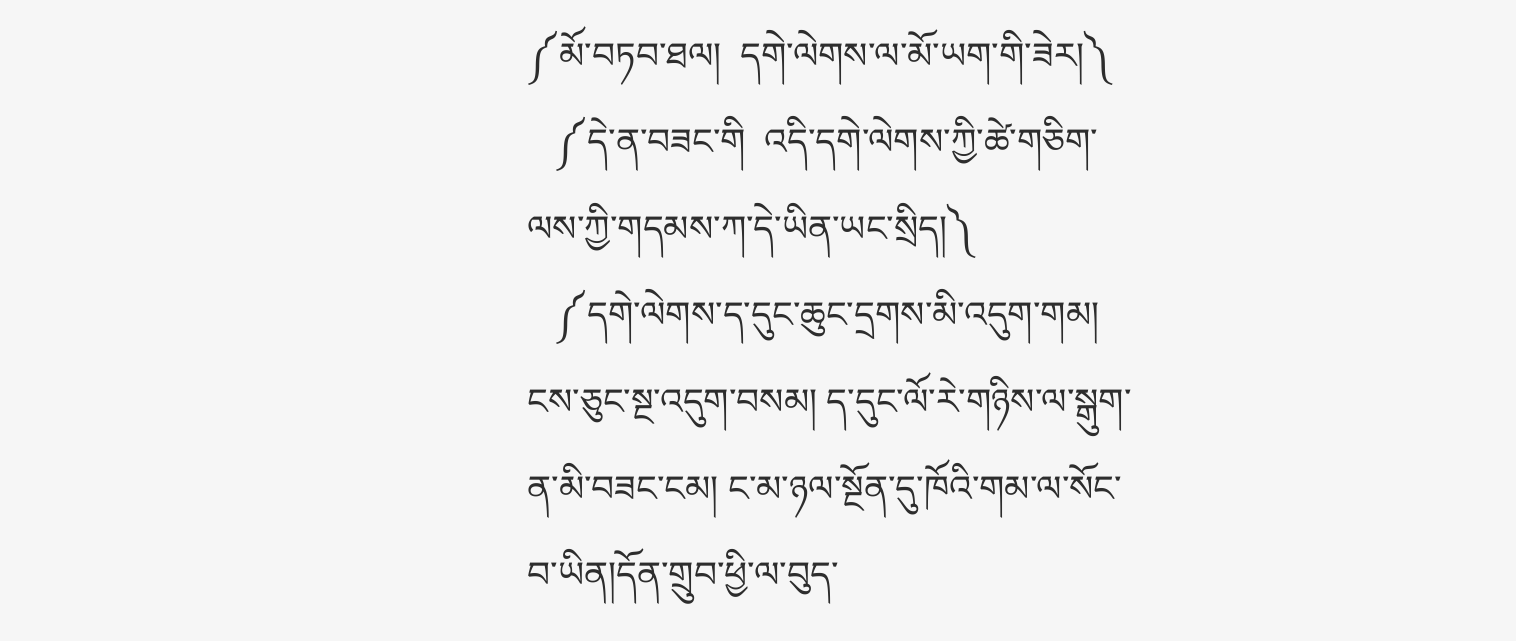༼མོ་བཏབ་ཐལ།  དགེ་ལེགས་ལ་མོ་ཡག་གི་ཟེར།༽
   ༼དེ་ན་བཟང་གི  འདི་དགེ་ལེགས་ཀྱི་ཚེ་གཅིག་ལས་ཀྱི་གདམས་ཀ་དེ་ཡིན་ཡང་སྲིད།༽
   ༼དགེ་ལེགས་ད་དུང་ཆུང་དྲགས་མི་འདུག་གམ།  ངས་ཅུང་སྔ་འདུག་བསམ། ད་དུང་ལོ་རེ་གཉིས་ལ་སྒུག་ན་མི་བཟང་ངམ། ང་མ་ཉལ་སྔོན་དུ་ཁོའི་གམ་ལ་སོང་བ་ཡིན།དོན་གྲུབ་ཕྱི་ལ་བུད་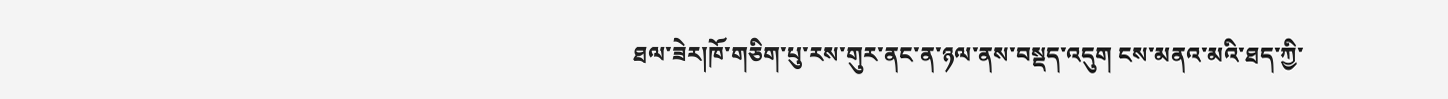ཐལ་ཟེར།ཁོ་གཅིག་པུ་རས་གུར་ནང་ན་ཉལ་ནས་བསྡད་འདུག ངས་མནའ་མའི་ཐད་ཀྱི་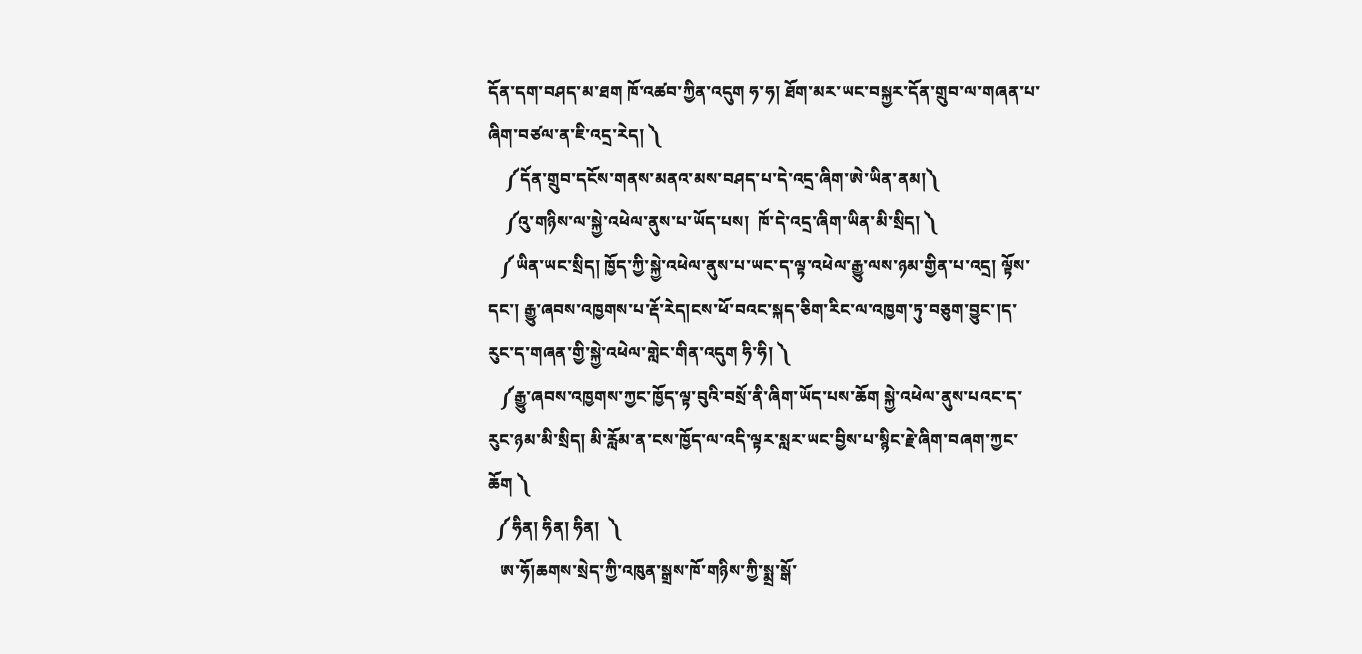དོན་དག་བཤད་མ་ཐག ཁོ་འཚབ་ཀྱིན་འདུག ཧ་ཧ། ཐོག་མར་ཡང་བསྐྱར་དོན་གྲུབ་ལ་གཞན་པ་ཞིག་བཙལ་ན་ཇི་འདྲ་རེད། ༽
    ༼དོན་གྲུབ་དངོས་གནས་མནའ་མས་བཤད་པ་དེ་འདྲ་ཞིག་ཨེ་ཡིན་ནམ།༽
    ༼འུ་གཉིས་ལ་སྐྱེ་འཕེལ་ནུས་པ་ཡོད་པས།  ཁོ་དེ་འདྲ་ཞིག་ཡིན་མི་སྲིད། ༽
   ༼ཡིན་ཡང་སྲིད། ཁྱོད་ཀྱི་སྐྱེ་འཕེལ་ནུས་པ་ཡང་ད་ལྟ་འཕེལ་རྒྱུ་ལས་ཉམ་གྱིན་པ་འདྲ། ལྟོས་དང་། རྒྱུ་ཞབས་འཁྱགས་པ་རྡོ་རེད།ངས་ཕོ་བའང་སྐད་ཅིག་རིང་ལ་འཁྱག་ཏུ་བཅུག་བྱུང་།ད་རུང་ད་གཞན་གྱི་སྐྱེ་འཕེལ་གླེང་གིན་འདུག ཧི་ཧི། ༽
   ༼རྒྱུ་ཞབས་འཁྱགས་ཀྱང་ཁྱོད་ལྟ་བུའི་བསྲོ་ནི་ཞིག་ཡོད་པས་ཆོག སྐྱེ་འཕེལ་ནུས་པའང་ད་རུང་ཉམ་མི་སྲིད། མི་རློམ་ན་ངས་ཁྱོད་ལ་འདི་ལྟར་སླར་ཡང་བྱིས་པ་སྙིང་རྗེ་ཞིག་བཞག་ཀྱང་ཆོག ༽
  ༼ཧིན། ཧིན། ཧིན།  ༽
   ཨ་ཧོ།ཆགས་སྲེད་ཀྱི་འཁུན་སྒྲས་ཁོ་གཉིས་ཀྱི་སྨྲ་སྒོ་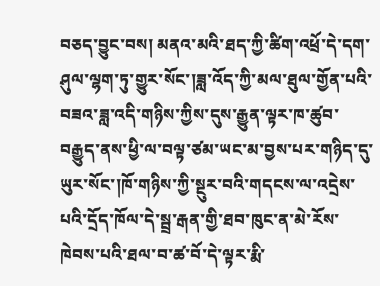བཅད་བྱུང་བས། མནའ་མའི་ཐད་ཀྱི་ཚིག་འཕྲོ་དེ་དག་ཤུལ་ལྷག་ཏུ་གྱུར་སོང་།ཟླ་འོད་ཀྱི་མལ་ཐུལ་གྱོན་པའི་བཟའ་ཟླ་འདི་གཉིས་ཀྱིས་དུས་རྒྱུན་ལྟར་ཁ་ཚུབ་བརྒྱུད་ནས་ཕྱི་ལ་བལྟ་ཙམ་ཡང་མ་བྱས་པར་གཉིད་དུ་ཡུར་སོང་།ཁོ་གཉིས་ཀྱི་སྔུར་བའི་གདངས་ལ་འདྲེས་པའི་དྲོད་ཁོལ་དེ་སྦྲ་རྒན་གྱི་ཐབ་ཁུང་ན་མེ་རོས་ཁེབས་པའི་ཐལ་བ་ཚ་བོ་དེ་ལྟར་རྨི་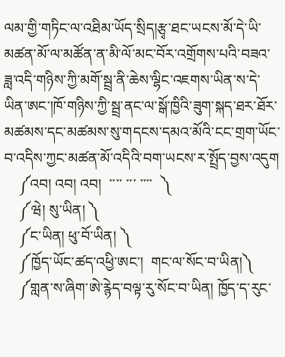ལམ་གྱི་གཏིང་ལ་འཐིམ་ཡོད་སྲིད།རྩྭ་ཐང་ཡངས་མོ་དེ་ཡི་མཚན་མོ་ལ་མཚོན་ན་མི་ལོ་མང་བོར་འགྲོགས་པའི་བཟའ་ཟླ་འདི་གཉིས་ཀྱི་མགོ་སྦྲ་ནི་ཆེས་ལྷིང་འཇགས་ཡིན་ས་དེ་ཡིན་ཨང་།ཁོ་གཉིས་ཀྱི་སྦྲ་ནང་ལ་སྒོ་ཁྱིའི་ཟུག་སྐད་ཐར་ཐོར་མཚམས་དང་མཚམས་སུ་གདངས་དམའ་མོའི་ངང་གྲག་ཡོང་བ་འདིས་ཀྱང་མཚན་མོ་འདིའི་བག་ཡངས་ར་སྤྲོད་བྱས་འདུག
    ༼འབ། འབ། འབ།  ་་་་ ་་་ ་་་་  ༽
    ༼ཝེ། སུ་ཡིན། ༽
    ༼ང་ཡིན། ཕུ་བོ་ཡིན། ༽
    ༼ཁྱོད་ཡོང་ཚད་འཕྱི་ཨང་།  གང་ལ་སོང་བ་ཡིན།༽
    ༼གླན་ས་ཞིག་ཨེ་རྙེད་བལྟ་རུ་སོང་བ་ཡིན། ཁྱོད་ད་རུང་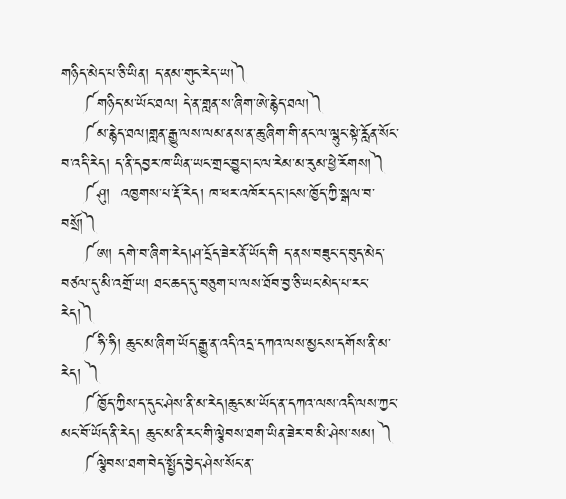གཉིད་མེད་པ་ཅི་ཡིན། ད་ནམ་གུང་རེད་ཡ།༽
    ༼གཉིད་མ་ཡོང་ཐལ། དེ་ན་གླན་ས་ཞིག་ཨེ་རྙེད་ཐལ།༽
    ༼མ་རྙེད་ཐལ།གླན་རྒྱུ་ལས་ལམ་ནས་ན་ཆུ་ཞིག་གི་ནང་ལ་ལྷུང་སྟེ་རློན་སོང་བ་འདི་རེད། ད་ནི་དབྱར་ཁ་ཡིན་ཡང་གྲང་བྱུང་།ང་ལ་རེམ་མ་རུམ་ཕྱེ་རོགས།༽
    ༼ཤུ།  འཁྱགས་པ་རྡོ་རེད། ཁ་ཕར་འཁོར་དང་།ངས་ཁྱོད་ཀྱི་སྒལ་བ་བསྲོ།༽
    ༼ཨ། དགེ་བ་ཞིག་རེད།ཤ་དྲོད་ཟེར་ནོ་ཡོད་གི ད་ནས་བཟུང་ད་བུད་མེད་བཙལ་དུ་མི་འགྲོ་ཡ། ཐང་ཆད་དུ་བཅུག་པ་ལས་ཐོབ་བྱ་ཅི་ཡང་མེད་པ་རང་རེད།༽
    ༼ཧི་ཧི། ཆུང་མ་ཞིག་ཡོད་རྒྱུ་ན་འདི་འདྲ་དཀའ་ལས་མྱངས་དགོས་ནི་མ་རེད། ༽
    ༼ཁྱོད་ཀྱིས་ད་དུང་ཤེས་ནི་མ་རེད།ཆུང་མ་ཡོད་ན་དཀའ་ལས་འདི་ལས་ཀྱང་མང་བོ་ཡོད་ནི་རེད། ཆུང་མ་ནི་རང་གི་ལྕེབས་ཐག་ཡིན་ཟེར་བ་མི་ཤེས་སམ། ༽
    ༼ལྕེབས་ཐག་བེད་སྤྱོད་བྱེད་ཤེས་སོང་ན་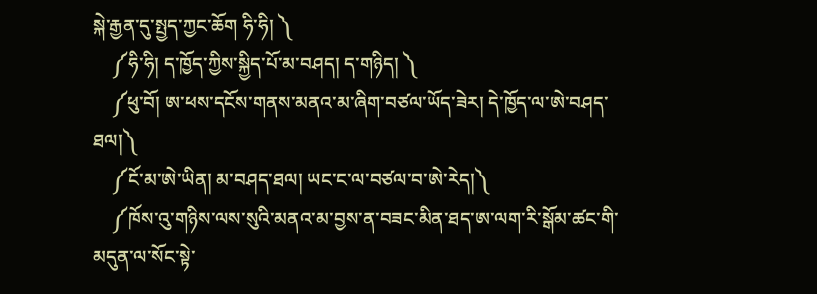སྐེ་རྒྱན་དུ་སྤྱད་ཀྱང་ཆོག ཧི་ཧི། ༽
    ༼ཧི་ཧི། ད་ཁྱོད་ཀྱིས་སྐྱིད་པོ་མ་བཤད། ད་གཉིད། ༽
    ༼ཕུ་བོ། ཨ་ཕས་དངོས་གནས་མནའ་མ་ཞིག་བཙལ་ཡོད་ཟེར། དེ་ཁྱོད་ལ་ཨེ་བཤད་ཐལ།༽
    ༼ངོ་མ་ཨེ་ཡིན། མ་བཤད་ཐལ། ཡང་ང་ལ་བཙལ་བ་ཨེ་རེད།༽
    ༼ཁོས་འུ་གཉིས་ལས་སུའི་མནའ་མ་བྱས་ན་བཟང་མིན་ཐད་ཨ་ལག་རི་སྒོམ་ཚང་གི་མདུན་ལ་སོང་སྟེ་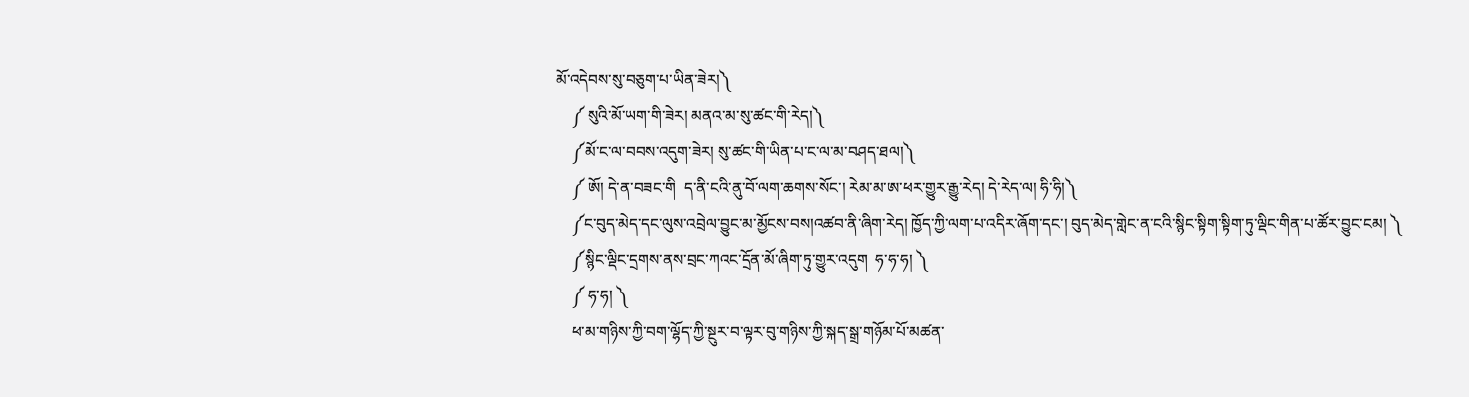མོ་འདེབས་སུ་བཅུག་པ་ཡིན་ཟེར།༽
    ༼ སུའི་མོ་ཡག་གི་ཟེར། མནའ་མ་སུ་ཚང་གི་རེད།༽
    ༼མོ་ང་ལ་བབས་འདུག་ཟེར། སུ་ཚང་གི་ཡིན་པ་ང་ལ་མ་བཤད་ཐལ།༽
    ༼ ཨོ། དེ་ན་བཟང་གི  ད་ནི་ངའི་ནུ་བོ་ལག་ཆགས་སོང་། རེམ་མ་ཨ་ཕར་གྱུར་རྒྱུ་རེད། དེ་རེད་ལ། ཧི་ཧི།༽
    ༼ང་བུད་མེད་དང་ལུས་འབྲེལ་བྱུང་མ་མྱོངས་བས།འཚབ་ནི་ཞིག་རེད། ཁྱོད་ཀྱི་ལག་པ་འདིར་ཞོག་དང་། བུད་མེད་གླེང་ན་ངའི་སྙིང་སྟིག་སྟིག་ཏུ་ལྡིང་གིན་པ་ཚོར་བྱུང་ངམ། ༽
    ༼སྙིང་ལྡིང་དྲགས་ནས་བྲང་ཀའང་དྲོན་མོ་ཞིག་ཏུ་གྱུར་འདུག  ཧ་ཧ་ཧ། ༽
    ༼ ཧ་ཧ། ༽
    ཕ་མ་གཉིས་ཀྱི་བག་ལྷོད་ཀྱི་སྔུར་བ་ལྟར་བུ་གཉིས་ཀྱི་སྐད་སྒྲ་གཉོམ་པོ་མཚན་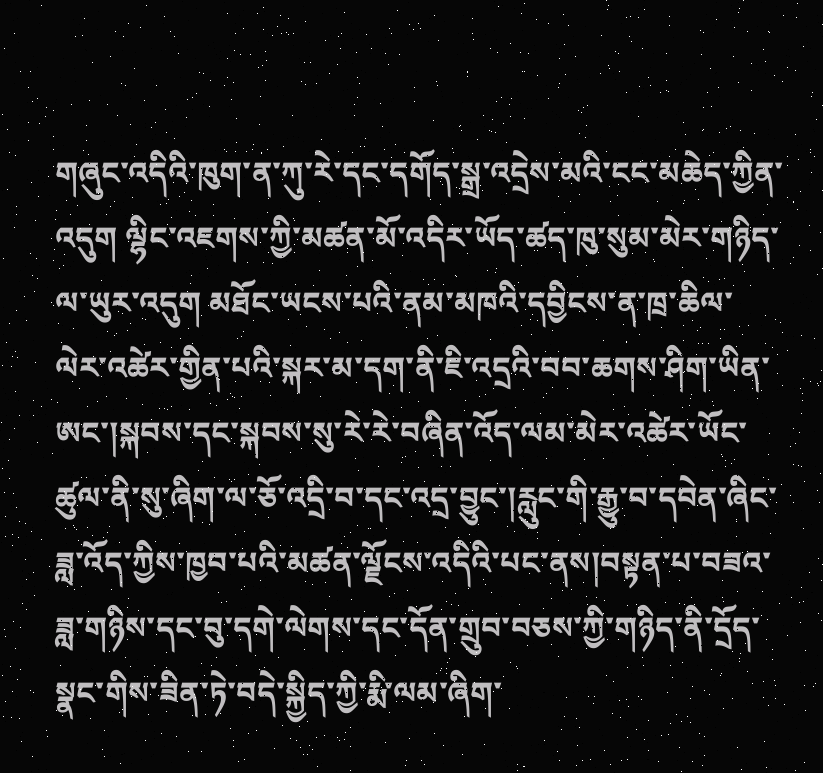གཞུང་འདིའི་ཁུག་ན་ཀུ་རེ་དང་དགོད་སྒྲ་འདྲེས་མའི་ངང་མཆེད་ཀྱིན་འདུག ལྷིང་འཇགས་ཀྱི་མཚན་མོ་འདིར་ཡོད་ཚད་ཁུ་སུམ་མེར་གཉིད་ལ་ཡུར་འདུག མཐོང་ཡངས་པའི་ནམ་མཁའི་དབྱིངས་ན་ཁྲ་ཆིལ་ལེར་འཚེར་གྱིན་པའི་སྐར་མ་དག་ནི་ཇི་འདྲའི་བབ་ཆགས་ཤིག་ཡིན་ཨང་།སྐབས་དང་སྐབས་སུ་རེ་རེ་བཞིན་འོད་ལམ་མེར་འཚེར་ཡོང་ཚུལ་ནི་སུ་ཞིག་ལ་ཅོ་འདྲི་བ་དང་འདྲ་བྱུང་།རླུང་གི་རྒྱུ་བ་དབེན་ཞིང་ཟླ་འོད་ཀྱིས་ཁྱབ་པའི་མཚན་ལྗོངས་འདིའི་པང་ནས།བསྟན་པ་བཟའ་ཟླ་གཉིས་དང་བུ་དགེ་ལེགས་དང་དོན་གྲུབ་བཅས་ཀྱི་གཉིད་ནི་དྲོད་སྣང་གིས་ཟིན་ཏེ་བདེ་སྐྱིད་ཀྱི་རྨི་ལམ་ཞིག་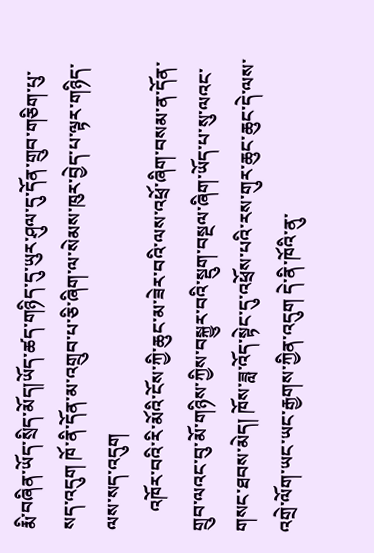རྨི་བཞིན་ཡོད་སྲིད་མོད།ཡོད་ཚད་གཉིད་དུ་ཡུར་ཤུལ་དུ་དོན་གྲུབ་གཅིག་པུ་སད་འདུག ཁོ་ནི་དོན་མ་འགྲུབ་པ་ཅི་ཞིག་ལ་སེམས་ཁུར་བྱེད་པ་ལྟར་གཉིད་ལས་སད་འདུག
    འཁོར་བའི་རི་མོའི་ངོས་ཀྱི་ཆུང་མ་ཟེར་བའི་ལས་འཕྲོ་ཞིག་བསམ་ན་དོན་གྲུབ་ལའང་བུ་མོ་གཉིས་ཀྱིས་བསྐྱུར་བའི་སྡུག་བསྔལ་ཞིག་ཡོད་པ་སུ་ལའང་གསང་ཐབས་མེད། ཁོས་ཟླ་འོད་སྟེང་དུ་འཕྲོས་པའི་རས་གུར་ཆུང་ཆུང་དེ་ལས་འགྲེ་ལོག་ཡང་ཡང་རྒྱགས་ཀྱིན་འདུག དེ་ནི་ཁོའི་ནུ་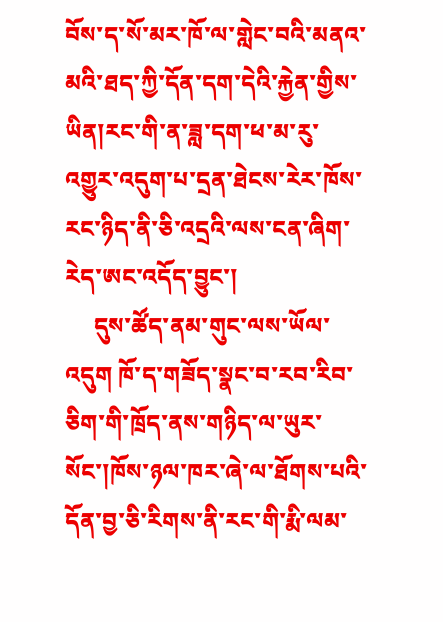བོས་ད་སོ་མར་ཁོ་ལ་གླེང་བའི་མནའ་མའི་ཐད་ཀྱི་དོན་དག་དེའི་རྐྱེན་གྱིས་ཡིན།རང་གི་ན་ཟླ་དག་ཕ་མ་རུ་འགྱུར་འདུག་པ་དྲན་ཐེངས་རེར་ཁོས་རང་ཉིད་ནི་ཅི་འདྲའི་ལས་ངན་ཞིག་རེད་ཨང་འདོད་བྱུང་།
     དུས་ཚོད་ནམ་གུང་ལས་ཡོལ་འདུག ཁོ་ད་གཟོད་སྣང་བ་རབ་རིབ་ཅིག་གི་ཁྲོད་ནས་གཉིད་ལ་ཡུར་སོང་།ཁོས་ཉལ་ཁར་ཞེ་ལ་ཐོགས་པའི་དོན་བྱ་ཅི་རིགས་ནི་རང་གི་རྨི་ལམ་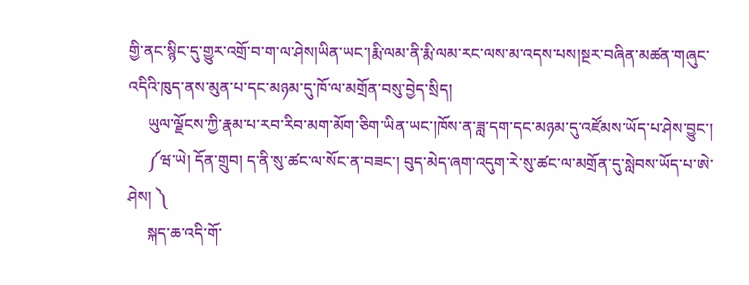གྱི་ནང་སྙིང་དུ་གྱུར་འགྲོ་བ་ག་ལ་ཤེས།ཡིན་ཡང་།རྨི་ལམ་ནི་རྨི་ལམ་རང་ལས་མ་འདས་པས།སྔར་བཞིན་མཚན་གཞུང་འདིའི་ཁུད་ནས་མུན་པ་དང་མཉམ་དུ་ཁོ་ལ་མགྲོན་བསུ་བྱེད་སྲིད།
     ཡུལ་ལྗོངས་ཀྱི་རྣམ་པ་རབ་རིབ་མག་མོག་ཅིག་ཡིན་ཡང་།ཁོས་ན་ཟླ་དག་དང་མཉམ་དུ་འཛོམས་ཡོད་པ་ཤེས་བྱུང་།
     ༼ཝ་ཡེ། དོན་གྲུབ། ད་ནི་སུ་ཚང་ལ་སོང་ན་བཟང་། བུད་མེད་ཞག་འདུག་རེ་སུ་ཚང་ལ་མགྲོན་དུ་སླེབས་ཡོད་པ་ཨེ་ཤེས། ༽
     སྐད་ཆ་འདི་གོ་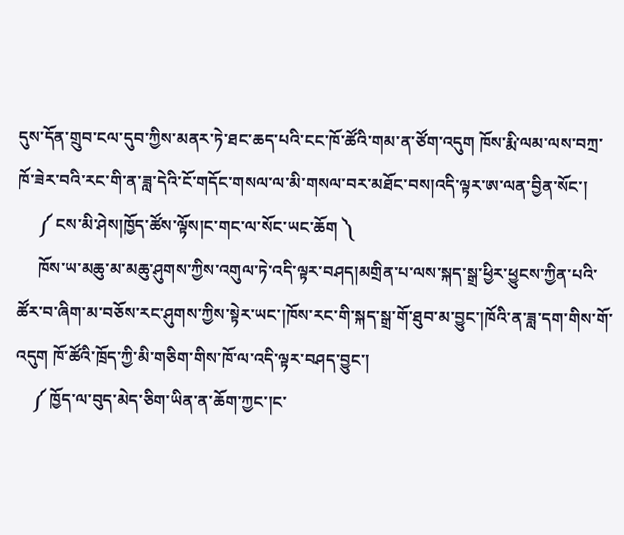དུས་དོན་གྲུབ་ངལ་དུབ་ཀྱིས་མནར་ཏེ་ཐང་ཆད་པའི་ངང་ཁོ་ཚོའི་གམ་ན་ཙོག་འདུག ཁོས་རྨི་ལམ་ལས་བཀྲ་ཁོ་ཟེར་བའི་རང་གི་ན་ཟླ་དེའི་ངོ་གདོང་གསལ་ལ་མི་གསལ་བར་མཐོང་བས།འདི་ལྟར་ཨ་ལན་བྱིན་སོང་།
     ༼ ངས་མི་ཤེས།ཁྱོད་ཚོས་ལྟོས།ང་གང་ལ་སོང་ཡང་ཆོག ༽
     ཁོས་ཡ་མཆུ་མ་མཆུ་ཤུགས་ཀྱིས་འགུལ་ཏེ་འདི་ལྟར་བཤད།མགྲིན་པ་ལས་སྐད་སྒྲ་ཕྱིར་ཕྱུངས་ཀྱིན་པའི་ཚོར་བ་ཞིག་མ་བཅོས་རང་ཤུགས་ཀྱིས་སྟེར་ཡང་།ཁོས་རང་གི་སྐད་སྒྲ་གོ་ཐུབ་མ་བྱུང་།ཁོའི་ན་ཟླ་དག་གིས་གོ་འདུག ཁོ་ཚོའི་ཁྲོད་ཀྱི་མི་གཅིག་གིས་ཁོ་ལ་འདི་ལྟར་བཤད་བྱུང་།
    ༼ ཁྱོད་ལ་བུད་མེད་ཅིག་ཡིན་ན་ཆོག་ཀྱང་།ང་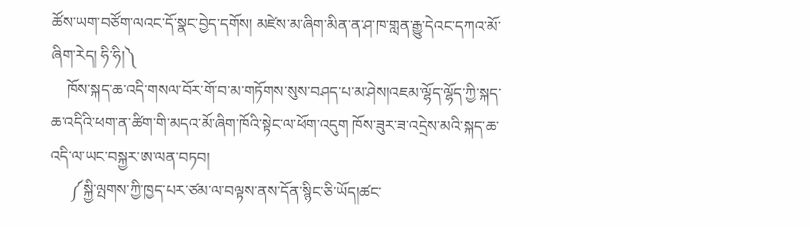ཚོས་ཡག་བཙོག་ལའང་དོ་སྣང་བྱེད་དགོས། མཛེས་མ་ཞིག་མིན་ན་ཤ་ཁ་གླན་རྒྱུ་དེའང་དཀའ་མོ་ཞིག་རེད། ཧི་ཧི།༽
    ཁོས་སྐད་ཆ་འདི་གསལ་བོར་གོ་བ་མ་གཏོགས་སུས་བཤད་པ་མ་ཤེས།འཇམ་ལྷོད་ལྷོད་ཀྱི་སྐད་ཆ་འདིའི་ཕག་ན་ཚིག་གི་མདའ་མོ་ཞིག་ཁོའི་སྟེང་ལ་ཕོག་འདུག ཁོས་ཟུར་ཟ་འདྲེས་མའི་སྐད་ཆ་འདི་ལ་ཡང་བསྐྱར་ཨ་ལན་བཏབ།
     ༼སྐྱི་ལྤགས་ཀྱི་ཁྱད་པར་ཙམ་ལ་བལྟས་ནས་དོན་སྙིང་ཅི་ཡོད།ཚང་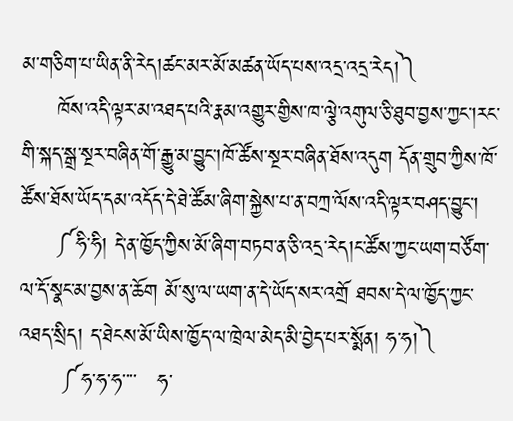མ་གཅིག་པ་ཡིན་ནི་རེད།ཚང་མར་མོ་མཚན་ཡོད་པས་འདྲ་འདྲ་རེད།༽
     ཁོས་འདི་ལྟར་མ་འཐད་པའི་རྣམ་འགྱུར་གྱིས་ཁ་ལྕེ་འགུལ་ཅི་ཐུབ་བྱས་ཀྱང་།རང་གི་སྐད་སྒྲ་སྔར་བཞིན་གོ་རྒྱུ་མ་བྱུང་།ཁོ་ཚོས་སྔར་བཞིན་ཐོས་འདུག དོན་གྲུབ་ཀྱིས་ཁོ་ཚོས་ཐོས་ཡོད་དམ་འདོད་དེ་ཐེ་ཚོམ་ཞིག་སྐྱེས་པ་ན་བཀྲ་ལོས་འདི་ལྟར་བཤད་བྱུང་།
     ༼ཧི་ཧི། དེ་ན་ཁྱོད་ཀྱིས་མོ་ཞིག་བཏབ་ན་ཅི་འདྲ་རེད།ང་ཚོས་ཀྱང་ཡག་བཙོག་ལ་དོ་སྣང་མ་བྱས་ན་ཆོག མོ་སུ་ལ་ཡག་ན་དེ་ཡོད་སར་འགྲོ ཐབས་དེ་ལ་ཁྱོད་ཀྱང་འཐད་སྲིད། ད་ཐེངས་མོ་ཡིས་ཁྱོད་ལ་ཁྲེལ་མེད་མི་བྱེད་པར་སྨོན། ཧ་ཧ།༽
      ༼ཧ་ཧ་ཧ་་་་   ཧ་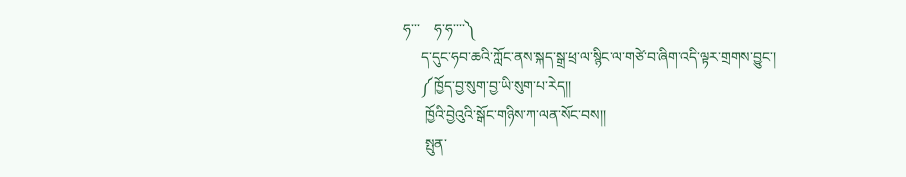ཧ་་་    ཧ་ཧ་་་་༽
     ད་དུང་ཧབ་ཆའི་ཀློང་ནས་སྐད་སྒྲ་ཕྲ་ལ་སྙིང་ལ་གཙེ་བ་ཞིག་འདི་ལྟར་གྲགས་བྱུང་།
     ༼ཁྱོད་བྱ་སུག་བྱ་ཡི་སུག་པ་རེད།།
      ཁྱོའི་བྱེའུའི་སྒོང་གཉིས་ཀ་ལན་སོང་བས།།
      སྤུན་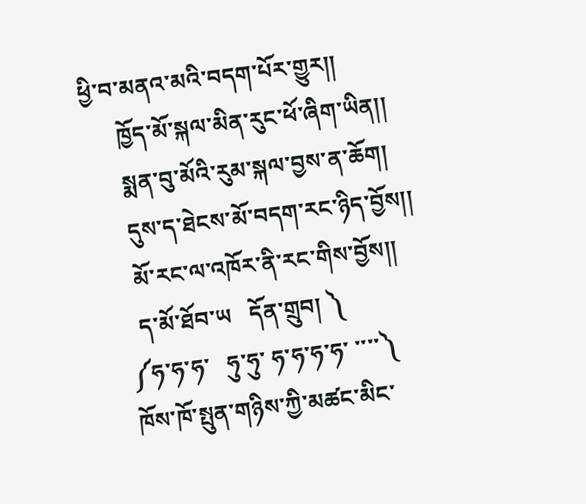ཕྱི་བ་མནའ་མའི་བདག་པོར་གྱུར།།
      ཁྱོད་མོ་སྐལ་མིན་རུང་ཕོ་ཞིག་ཡིན།།
      སྨན་བུ་མོའི་རུམ་སྐལ་བྱས་ན་ཆོག།
      དུས་ད་ཐེངས་མོ་བདག་རང་ཉིད་བྱོས།།
      མོ་རང་ལ་འཁོར་ནི་རང་གིས་བྱོས།།
      ད་མོ་ཐོབ་ཡ   དོན་གྲུབ། ༽
    ༼ཧ་ཧ་ཧ་   ཧུ་ཧུ་ ཧ་ཧ་ཧ་ཧ་ ་་་་༽
    ཁོས་ཁོ་སྤུན་གཉིས་ཀྱི་མཚང་མིང་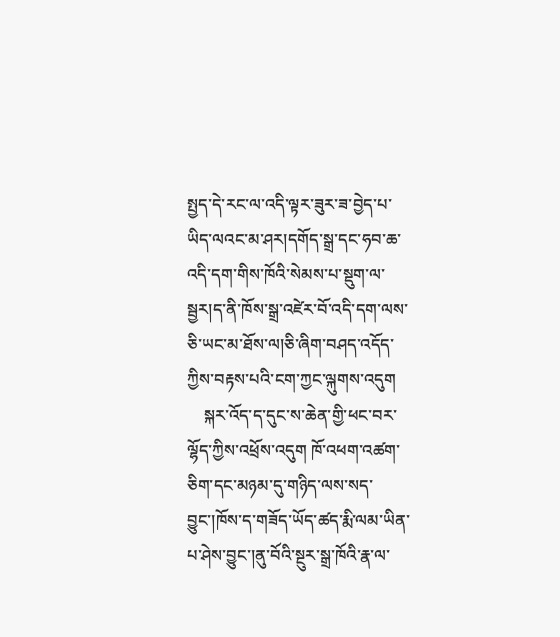སྤྱད་དེ་རང་ལ་འདི་ལྟར་ཟུར་ཟ་བྱེད་པ་ཡིད་ལའང་མ་ཤར།དགོད་སྒྲ་དང་ཧབ་ཆ་འདི་དག་གིས་ཁོའི་སེམས་པ་སྡུག་ལ་སྦྱར།ད་ནི་ཁོས་སྒྲ་འཛེར་བོ་འདི་དག་ལས་ཅི་ཡང་མ་ཐོས་ལ།ཅི་ཞིག་བཤད་འདོད་ཀྱིས་བརྟས་པའི་ངག་ཀྱང་ལྐུགས་འདུག
    སྐར་འོད་ད་དུང་ས་ཆེན་གྱི་ཕང་བར་ལྷོད་ཀྱིས་འཕྲོས་འདུག ཁོ་འཕག་འཚག་ཅིག་དང་མཉམ་དུ་གཉིད་ལས་སད་བྱུང་།ཁོས་ད་གཟོད་ཡོད་ཚད་རྨི་ལམ་ཡིན་པ་ཤེས་བྱུང་།ནུ་བོའི་སྔུར་སྒྲ་ཁོའི་རྣ་ལ་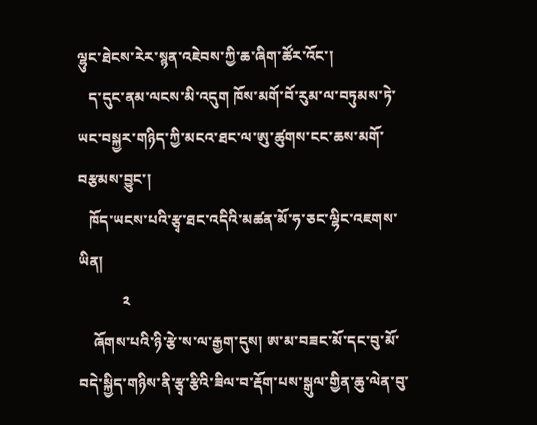ལྷུང་ཐེངས་རེར་སྙན་འཇེབས་ཀྱི་ཆ་ཞིག་ཚོར་འོང་།
   ད་དུང་ནམ་ལངས་མི་འདུག ཁོས་མགོ་བོ་རུམ་ལ་བཏུམས་ཏེ་ཡང་བསྐྱར་གཉིད་ཀྱི་མངའ་ཐང་ལ་ཨུ་ཚུགས་ངང་ཆས་མགོ་བརྩམས་བྱུང་།
   ཁོད་ཡངས་པའི་རྩྭ་ཐང་འདིའི་མཚན་མོ་ཧ་ཅང་ལྷིང་འཇགས་ཡིན།
            ༢
    ཞོགས་པའི་ཉི་རྩེ་ས་ལ་རྒྱག་དུས། ཨ་མ་བཟང་མོ་དང་བུ་མོ་བདེ་སྐྱིད་གཉིས་ནི་རྩྭ་རྩིའི་ཟིལ་བ་རྡོག་པས་སྒུལ་གྱིན་ཆུ་ལེན་བུ་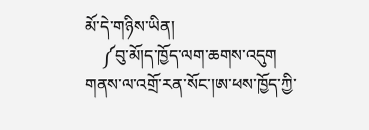མོ་དེ་གཉིས་ཡིན།
    ༼བུ་མོ།ད་ཁྱོད་ལག་ཆགས་འདུག གནས་ལ་འགྲོ་རན་སོང་།ཨ་ཕས་ཁྱོད་ཀྱི་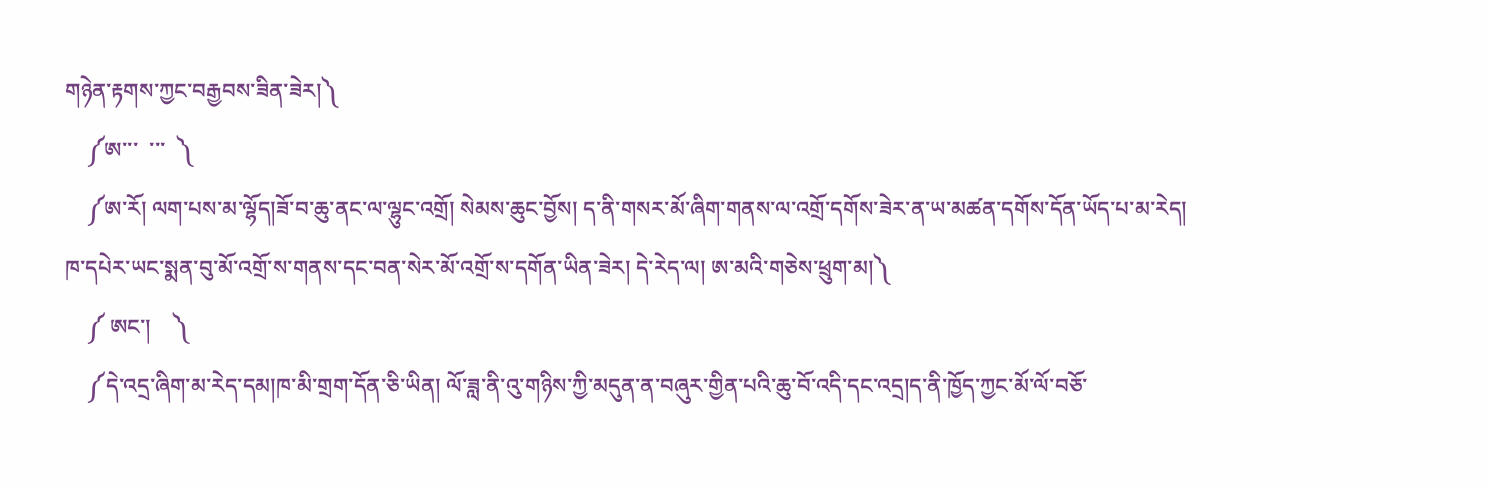གཉེན་རྟགས་ཀྱང་བརྒྱབས་ཟིན་ཟེར།༽
    ༼ཨ་་་  ་་་  ༽
    ༼ཨ་རོ། ལག་པས་མ་ལྷོད།ཟོ་བ་ཆུ་ནང་ལ་ལྷུང་འགྲོ། སེམས་ཆུང་བྱོས། ད་ནི་གསར་མོ་ཞིག་གནས་ལ་འགྲོ་དགོས་ཟེར་ན་ཡ་མཚན་དགོས་དོན་ཡོད་པ་མ་རེད། ཁ་དཔེར་ཡང་སྨན་བུ་མོ་འགྲོ་ས་གནས་དང་བན་སེར་མོ་འགྲོ་ས་དགོན་ཡིན་ཟེར། དེ་རེད་ལ། ཨ་མའི་གཅེས་ཕྲུག་མ།༽
    ༼ ཨང་།    ༽
    ༼དེ་འདྲ་ཞིག་མ་རེད་དམ།ཁ་མི་གྲག་དོན་ཅི་ཡིན། ལོ་ཟླ་ནི་འུ་གཉིས་ཀྱི་མདུན་ན་བཞུར་གྱིན་པའི་ཆུ་བོ་འདི་དང་འདྲ།ད་ནི་ཁྱོད་ཀྱང་མོ་ལོ་བཅོ་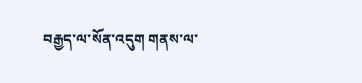བརྒྱད་ལ་སོན་འདུག གནས་ལ་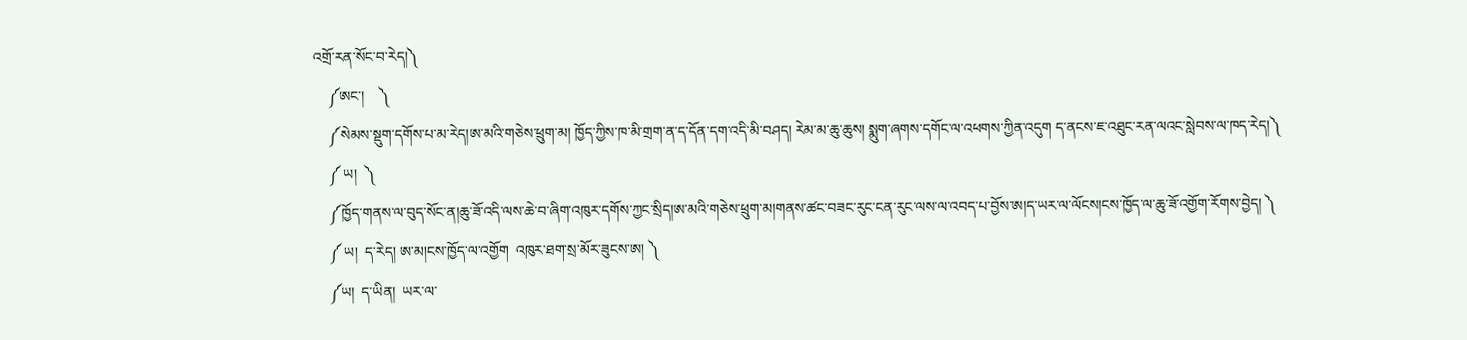འགྲོ་རན་སོང་བ་རེད།༽
    ༼ཨང་།    ༽
    ༼སེམས་སྡུག་དགོས་པ་མ་རེད།ཨ་མའི་གཅེས་ཕྲུག་མ། ཁྱོད་ཀྱིས་ཁ་མི་གྲག་ན་ད་དོན་དག་འདི་མི་བཤད། རེམ་མ་ཆུ་ཆུས། སྨུག་ཞགས་དགོང་ལ་འཕགས་ཀྱིན་འདུག ད་ནངས་ཇ་འཐུང་རན་ལའང་སླེབས་ལ་ཁད་རེད།༽
    ༼ ཡ།  ༽
    ༼ཁྱོད་གནས་ལ་བུད་སོང་ན།ཆུ་ཟོ་འདི་ལས་ཆེ་བ་ཞིག་འཁུར་དགོས་ཀྱང་སྲིད།ཨ་མའི་གཅེས་ཕྲུག་མ།གནས་ཚང་བཟང་རུང་ངན་རུང་ལས་ལ་འབད་པ་བྱོས་ཨ།ད་ཡར་ལ་ལོངས།ངས་ཁྱོད་ལ་ཆུ་ཟོ་འགྱོག་རོགས་བྱེད། ༽
    ༼ ཡ།  ད་རེད། ཨ་མ།ངས་ཁྱོད་ལ་འགྱོག  འཁུར་ཐག་སྲ་མོར་ཟུངས་ཨ། ༽
    ༼ཡ།  ད་ཡིན།  ཡར་ལ་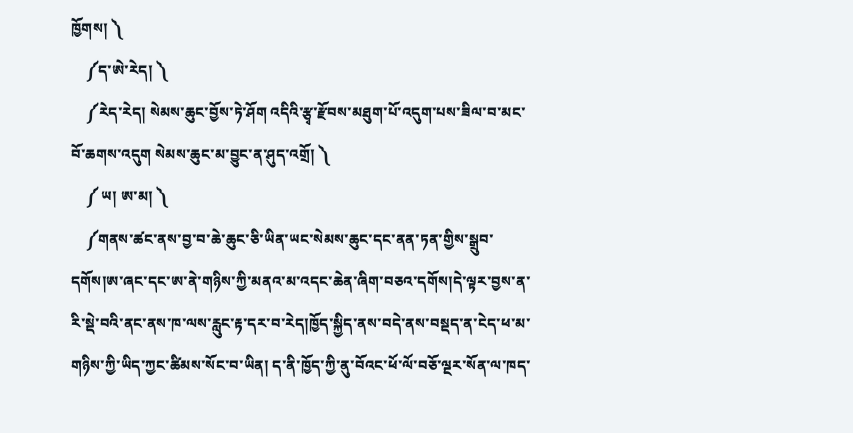ཁྱོགས། ༽
    ༼ད་ཨེ་རེད། ༽
    ༼རེད་རེད། སེམས་ཆུང་བྱོས་ཏེ་ཤོག འདིའི་རྩྭ་རྫོབས་མཐུག་པོ་འདུག་པས་ཟིལ་བ་མང་བོ་ཆགས་འདུག སེམས་ཆུང་མ་བྱུང་ན་ཤུད་འགྲོ། ༽
    ༼ ཡ། ཨ་མ། ༽
    ༼གནས་ཚང་ནས་བྱ་བ་ཆེ་ཆུང་ཅི་ཡིན་ཡང་སེམས་ཆུང་དང་ནན་ཏན་གྱིས་སྒྲུབ་དགོས།ཨ་ཞང་དང་ཨ་ནེ་གཉིས་ཀྱི་མནའ་མ་འདང་ཆེན་ཞིག་བཅའ་དགོས།དེ་ལྟར་བྱས་ན་རི་སྡེ་བའི་ནང་ནས་ཁ་ལས་རླུང་རྟ་དར་བ་རེད།ཁྱོད་སྐྱིད་ནས་བདེ་ནས་བསྡད་ན་ངེད་ཕ་མ་གཉིས་ཀྱི་ཡིད་ཀྱང་ཚིམས་སོང་བ་ཡིན། ད་ནི་ཁྱོད་ཀྱི་ནུ་བོའང་ཕོ་ལོ་བཅོ་ལྔར་སོན་ལ་ཁད་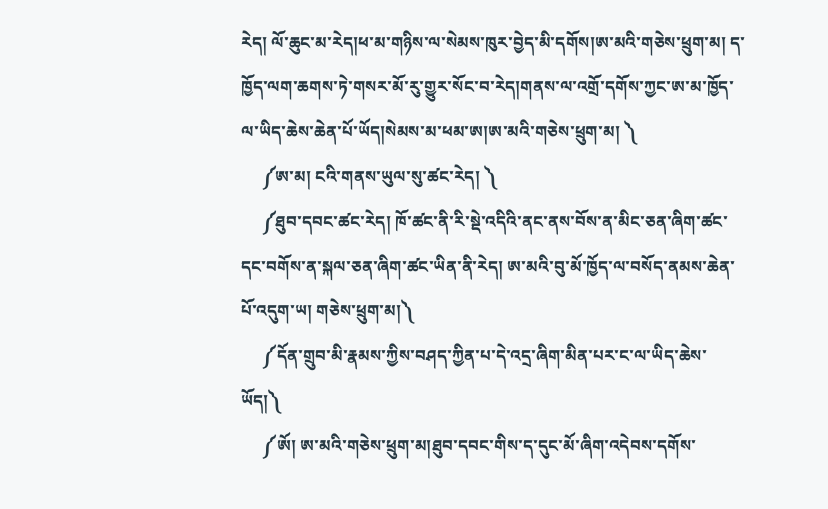རེད། ལོ་ཆུང་མ་རེད།ཕ་མ་གཉིས་ལ་སེམས་ཁུར་བྱེད་མི་དགོས།ཨ་མའི་གཅེས་ཕྲུག་མ། ད་ཁྱོད་ལག་ཆགས་ཏེ་གསར་མོ་རུ་གྱུར་སོང་བ་རེད།གནས་ལ་འགྲོ་དགོས་ཀྱང་ཨ་མ་ཁྱོད་ལ་ཡིད་ཆེས་ཆེན་པོ་ཡོད།སེམས་མ་ཕམ་ཨ།ཨ་མའི་གཅེས་ཕྲུག་མ། ༽
     ༼ཨ་མ། ངའི་གནས་ཡུལ་སུ་ཚང་རེད། ༽
     ༼ཐུབ་དབང་ཚང་རེད། ཁོ་ཚང་ནི་རི་སྡེ་འདིའི་ནང་ནས་བོས་ན་མིང་ཅན་ཞིག་ཚང་དང་བགོས་ན་སྐལ་ཅན་ཞིག་ཚང་ཡིན་ནི་རེད། ཨ་མའི་བུ་མོ་ཁྱོད་ལ་བསོད་ནམས་ཆེན་པོ་འདུག་ཡ། གཅེས་ཕྲུག་མ།༽
     ༼དོན་གྲུབ་མི་རྣམས་ཀྱིས་བཤད་ཀྱིན་པ་དེ་འདྲ་ཞིག་མིན་པར་ང་ལ་ཡིད་ཆེས་ཡོད།༽
     ༼ཨོ། ཨ་མའི་གཅེས་ཕྲུག་མ།ཐུབ་དབང་གིས་ད་དུང་མོ་ཞིག་འདེབས་དགོས་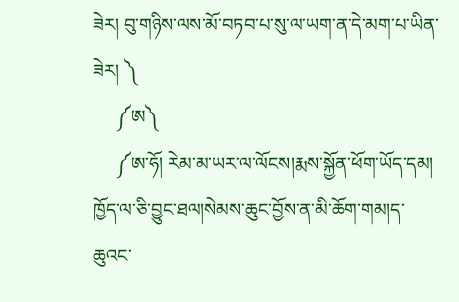ཟེར། བུ་གཉིས་ལས་མོ་བཏབ་པ་སུ་ལ་ཡག་ན་དེ་མག་པ་ཡིན་ཟེར། ༽
     ༼ཨ༽
     ༼ཨ་ཧོ། རེམ་མ་ཡར་ལ་ལོངས།རྨས་སྐྱོན་ཕོག་ཡོད་དམ། ཁྱོད་ལ་ཅི་བྱུང་ཐལ།སེམས་ཆུང་བྱོས་ན་མི་ཆོག་གམ།ད་ཆུའང་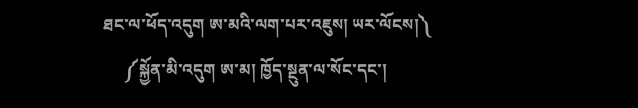ཐང་ལ་ཕོད་འདུག ཨ་མའི་ལག་པར་འཇུས། ཡར་ལོངས།༽
     ༼སྐྱོན་མི་འདུག ཨ་མ། ཁྱོད་སྔུན་ལ་སོང་དང་།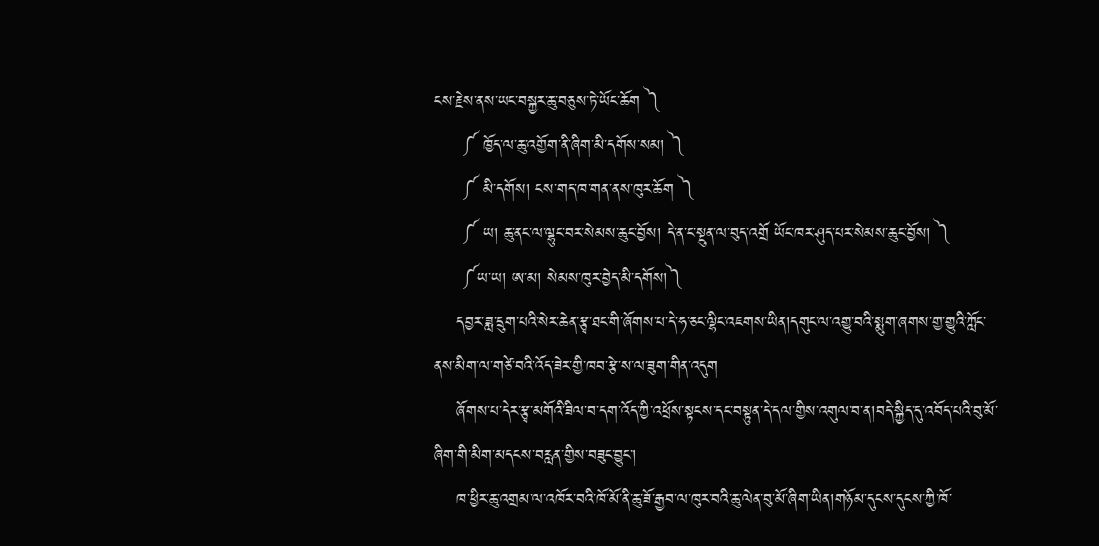ངས་རྗེས་ནས་ཡང་བསྐྱར་ཆུ་བཅུས་ཏེ་ཡོང་ཆོག ༽
     ༼ ཁྱོད་ལ་ཆུ་འགྱོག་ནི་ཞིག་མི་དགོས་སམ། ༽
     ༼ མི་དགོས། ངས་གད་ཁ་གན་ནས་ཁུར་ཆོག ༽
     ༼ ཡ། ཆུ་ནང་ལ་ལྷུང་བར་སེམས་ཆུང་བྱོས། དེ་ན་ང་སྔུན་ལ་བུད་འགྲོ ཡོང་ཁར་ཤུད་པར་སེམས་ཆུང་བྱོས། ༽
     ༼ཡ་ཡ། ཨ་མ། སེམས་ཁུར་བྱེད་མི་དགོས།༽
    དབྱར་ཟླ་དྲུག་པའི་སེར་ཆེན་རྩྭ་ཐང་གི་ཞོགས་པ་དེ་ཧ་ཅང་ལྷིང་འཇགས་ཡིན།དགུང་ལ་འགྱུ་བའི་སྨུག་ཞགས་གྱ་གྱུའི་ཀློང་ནས་མིག་ལ་གཙེ་བའི་འོད་ཟེར་གྱི་ཁབ་རྩེ་ས་ལ་ཟུག་གིན་འདུག
    ཞོགས་པ་དེར་རྩྭ་མགོའི་ཟིལ་བ་དག་འོད་ཀྱི་འཕྲོས་སྟངས་དང་བསྟུན་དེ་དལ་གྱིས་འགུལ་བ་ན།བདེ་སྐྱིད་དུ་འབོད་པའི་བུ་མོ་ཞིག་གི་མིག་མདངས་བརླན་གྱིས་བཟུང་བྱུང་།
    ཁ་ཕྱིར་ཆུ་འགྲམ་ལ་འཁོར་བའི་ཁོ་མོ་ནི་ཆུ་ཟོ་རྒྱབ་ལ་ཁུར་བའི་ཆུ་ལེན་བུ་མོ་ཞིག་ཡིན།གཉོམ་དུངས་དུངས་ཀྱི་ཁོ་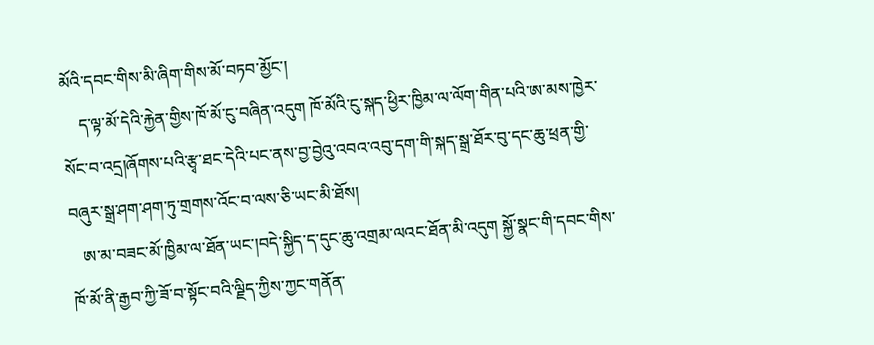མོའི་དབང་གིས་མི་ཞིག་གིས་མོ་བཏབ་མྱོང་།
    ད་ལྟ་མོ་དེའི་རྐྱེན་གྱིས་ཁོ་མོ་ངུ་བཞིན་འདུག ཁོ་མོའི་ངུ་སྐད་ཕྱིར་ཁྱིམ་ལ་ལོག་གིན་པའི་ཨ་མས་ཁྱེར་སོང་བ་འདྲ།ཞོགས་པའི་རྩྭ་ཐང་དེའི་པང་ནས་བྱ་བྱེའུ་འབའ་འབུ་དག་གི་སྐད་སྒྲ་ཐོར་བུ་དང་ཆུ་ཕྲན་གྱི་བཞུར་སྒྲ་ཤག་ཤག་ཏུ་གྲགས་འོང་བ་ལས་ཅི་ཡང་མི་ཐོས།
   ཨ་མ་བཟང་མོ་ཁྱིམ་ལ་ཐོན་ཡང་།བདེ་སྐྱིད་ད་དུང་ཆུ་འགྲམ་ལའང་ཐོན་མི་འདུག སྐྱོ་སྣང་གི་དབང་གིས་ཁོ་མོ་ནི་རྒྱབ་ཀྱི་ཟོ་བ་སྟོང་བའི་ལྗིད་ཀྱིས་ཀྱང་གནོན་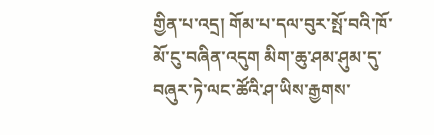གྱིན་པ་འདྲ། གོམ་པ་དལ་བུར་སྤོ་བའི་ཁོ་མོ་ངུ་བཞིན་འདུག མིག་ཆུ་ཤམ་ཤུམ་དུ་བཞུར་ཏེ་ལང་ཚོའི་ཤ་ཡིས་རྒྱགས་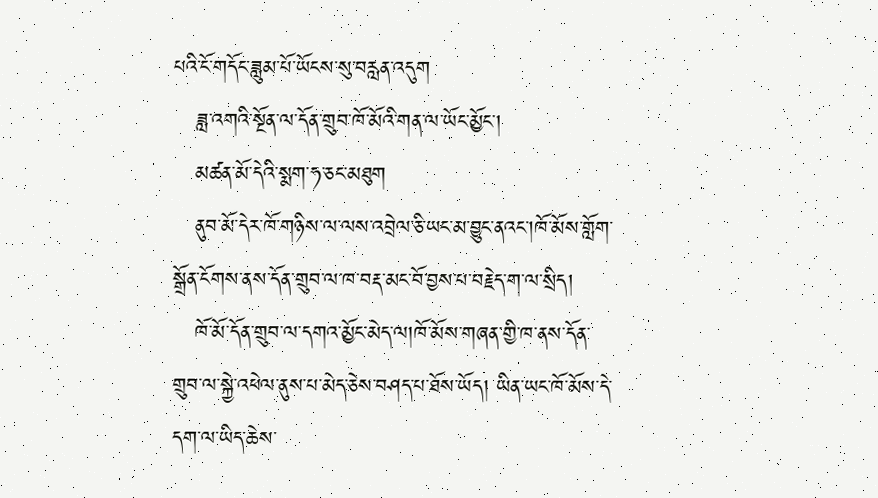པའི་ངོ་གདོང་ཟླུམ་པོ་ཡོངས་སུ་བརླན་འདུག
   ཟླ་འགའི་སྔོན་ལ་དོན་གྲུབ་ཁོ་མོའི་གན་ལ་ཡོང་མྱོང་།
   མཚན་མོ་དེའི་སྨག་ཧ་ཅང་མཐུག
   ནུབ་མོ་དེར་ཁོ་གཉིས་ལ་ལས་འབྲེལ་ཅི་ཡང་མ་བྱུང་ནའང་།ཁོ་མོས་གློག་སྒྲོན་ངོགས་ནས་དོན་གྲུབ་ལ་ཁ་བརྡ་མང་བོ་བྱས་པ་བརྗེད་ག་ལ་སྲིད།
   ཁོ་མོ་དོན་གྲུབ་ལ་དགའ་མྱོང་མེད་ལ།ཁོ་མོས་གཞན་གྱི་ཁ་ནས་དོན་གྲུབ་ལ་སྐྱེ་འཕེལ་ནུས་པ་མེད་ཅེས་བཤད་པ་ཐོས་ཡོད། ཡིན་ཡང་ཁོ་མོས་དེ་དག་ལ་ཡིད་ཆེས་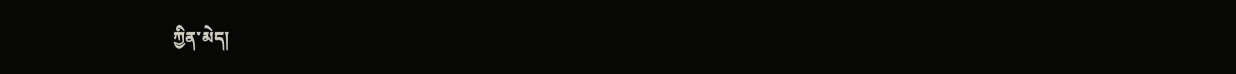ཀྱིན་མེད།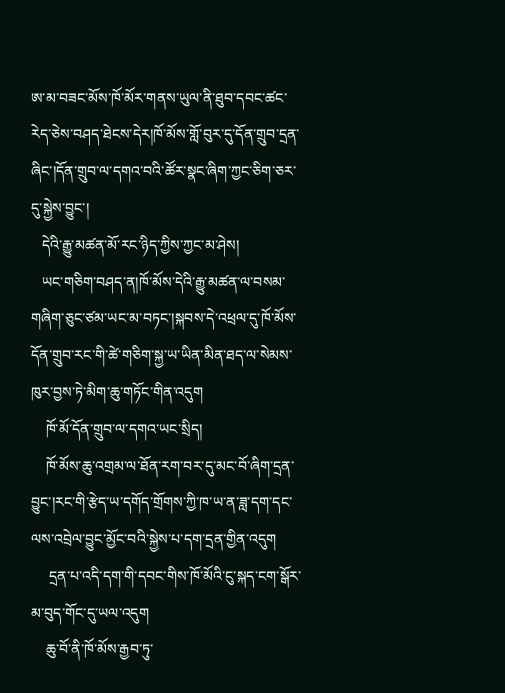ཨ་མ་བཟང་མོས་ཁོ་མོར་གནས་ཡུལ་ནི་ཐུབ་དབང་ཚང་རེད་ཅེས་བཤད་ཐེངས་དེར།ཁོ་མོས་གློ་བུར་དུ་དོན་གྲུབ་དྲན་ཞིང་།དོན་གྲུབ་ལ་དགའ་བའི་ཚོར་སྣང་ཞིག་ཀྱང་ཅིག་ཅར་དུ་སྐྱེས་བྱུང་།
   དེའི་རྒྱུ་མཚན་མོ་རང་ཉིད་ཀྱིས་ཀྱང་མ་ཤེས།
   ཡང་གཅིག་བཤད་ན།ཁོ་མོས་དེའི་རྒྱུ་མཚན་ལ་བསམ་གཞིག་ཅུང་ཙམ་ཡང་མ་བཏང་།སྐབས་དེ་འཕྲལ་དུ་ཁོ་མོས་དོན་གྲུབ་རང་གི་ཚེ་གཅིག་སྐྱ་ཡ་ཡིན་མིན་ཐད་ལ་སེམས་ཁུར་བྱས་ཏེ་མིག་ཆུ་གཏོང་གིན་འདུག
    ཁོ་མོ་དོན་གྲུབ་ལ་དགའ་ཡང་སྲིད།
    ཁོ་མོས་ཆུ་འགྲམ་ལ་ཐོན་རག་བར་དུ་མང་བོ་ཞིག་དྲན་བྱུང་།རང་གི་རྩེད་ཡ་དགོད་གྲོགས་ཀྱི་ཁ་ཡ་ན་ཟླ་དག་དང་ལས་འབྲེལ་བྱུང་མྱོང་བའི་སྐྱེས་པ་དག་དྲན་གྱིན་འདུག
     དྲན་པ་འདི་དག་གི་དབང་གིས་ཁོ་མོའི་ངུ་སྐད་ངག་སྒོར་མ་བུད་གོང་དུ་ཡལ་འདུག
    ཆུ་བོ་ནི་ཁོ་མོས་རྒྱབ་ཏུ་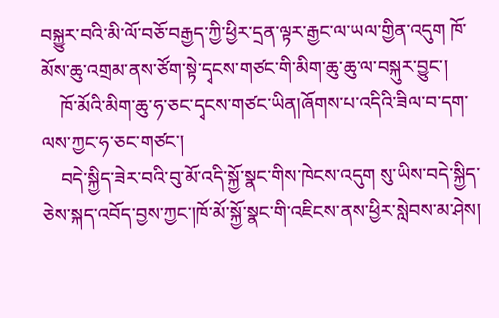བསྐྱུར་བའི་མི་ལོ་བཅོ་བརྒྱད་ཀྱི་ཕྱིར་དྲན་ལྟར་རྒྱང་ལ་ཡལ་གྱིན་འདུག ཁོ་མོས་ཆུ་འགྲམ་ནས་ཙོག་སྟེ་དྭངས་གཙང་གི་མིག་ཆུ་ཆུ་ལ་བསྐུར་བྱུང་།
    ཁོ་མོའི་མིག་ཆུ་ཧ་ཅང་དྭངས་གཙང་ཡིན།ཞོགས་པ་འདིའི་ཟིལ་བ་དག་ལས་ཀྱང་ཧ་ཅང་གཙང་།
    བདེ་སྐྱིད་ཟེར་བའི་བུ་མོ་འདི་སྐྱོ་སྣང་གིས་ཁེངས་འདུག སུ་ཡིས་བདེ་སྐྱིད་ཅེས་སྐད་འབོད་བྱས་ཀྱང་།ཁོ་མོ་སྐྱོ་སྣང་གི་འཇིངས་ནས་ཕྱིར་སླེབས་མ་ཤེས།